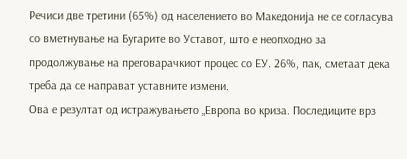Речиси две третини (65%) од населението во Македонија не се согласува со вметнување на Бугарите во Уставот, што е неопходно за продолжување на преговарачкиот процес со ЕУ. 26%, пак, сметаат дека треба да се направат уставните измени.
Ова е резултат од истражувањето „Европа во криза. Последиците врз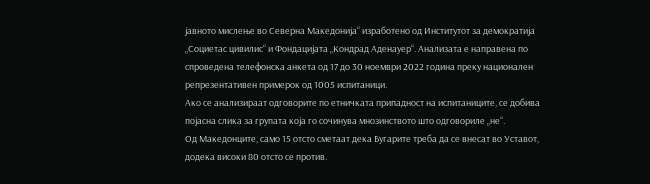јавното мислење во Северна Македонија“ изработено од Институтот за демократија „Социетас цивилис“ и Фондацијата „Кондрад Аденауер“. Анализата е направена по спроведена телефонска анкета од 17 до 30 ноември 2022 година преку национален репрезентативен примерок од 1005 испитаници.
Ако се анализираат одговорите по етничката припадност на испитаниците, се добива појасна слика за групата која го сочинува мнозинството што одговориле „не“.
Од Македонците, само 15 отсто сметаат дека Бугарите треба да се внесат во Уставот, додека високи 80 отсто се против.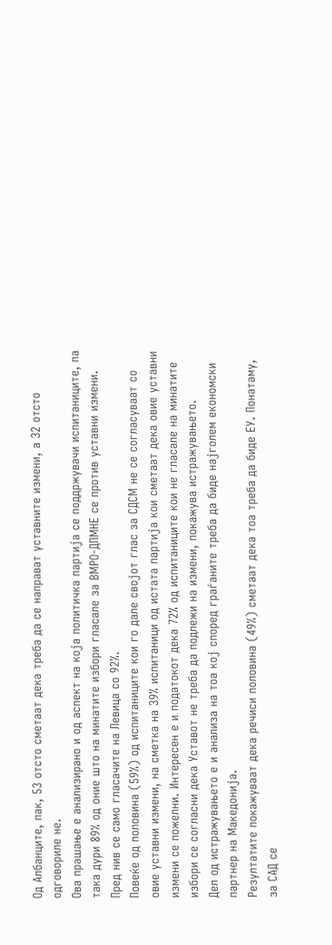Од Албанците, пак, 53 отсто сметаат дека треба да се направат уставните измени, а 32 отсто одговориле не.
Ова прашање е анализирано и од аспект на која политичка партија се поддржувачи испитаниците, па така дури 89% од оние што на минатите избори гласале за ВМРО-ДПМНЕ се против уставни измени. Пред нив се само гласачите на Левица со 92%.
Повеќе од половина (59%) од испитаниците кои го дале својот глас за СДСМ не се согласуваат со овие уставни измени, на сметка на 39% испитаници од истата партија кои сметаат дека овие уставни измени се пожелни. Интересен е и податокот дека 72% од испитаниците кои не гласале на минатите избори се согласни дека Уставот не треба да подлежи на измени, покажува истражувањето.
Дел од истражувањето е и анализа на тоа кој според граѓаните треба да биде најголем економски партнер на Македонија.
Резултатите покажуваат дека речиси половина (49%) сметаат дека тоа треба да биде ЕУ. Понатаму, за САД се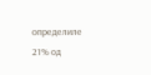определиле 21% од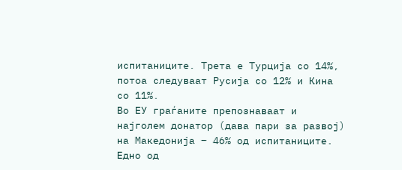испитаниците. Трета е Турција со 14%, потоа следуваат Русија со 12% и Кина со 11%.
Во ЕУ граѓаните препознаваат и најголем донатор (дава пари за развој) на Македонија – 46% од испитаниците.
Едно од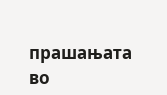прашањата во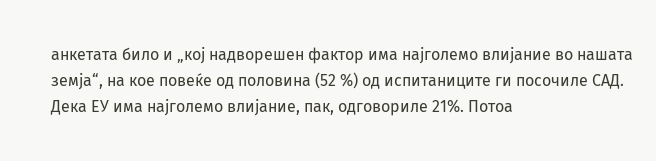анкетата било и „кој надворешен фактор има најголемо влијание во нашата земја“, на кое повеќе од половина (52 %) од испитаниците ги посочиле САД.
Дека ЕУ има најголемо влијание, пак, одговориле 21%. Потоа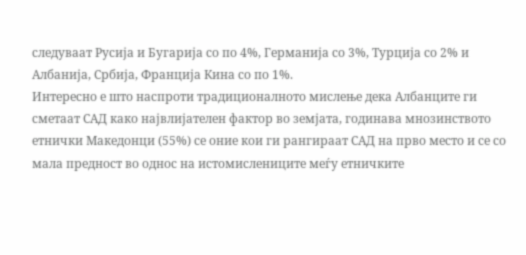следуваат Русија и Бугарија со по 4%, Германија со 3%, Турција со 2% и Албанија, Србија, Франција Кина со по 1%.
Интересно е што наспроти традиционалното мислење дека Албанците ги сметаат САД како највлијателен фактор во земјата, годинава мнозинството етнички Македонци (55%) се оние кои ги рангираат САД на прво место и се со мала предност во однос на истомислениците меѓу етничките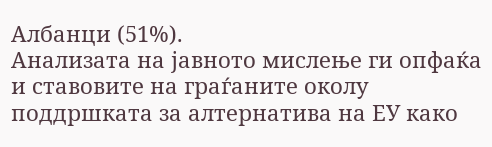Албанци (51%).
Анализата на јавното мислење ги опфаќа и ставовите на граѓаните околу поддршката за алтернатива на ЕУ како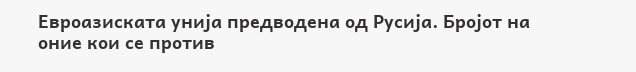Евроазиската унија предводена од Русија. Бројот на оние кои се против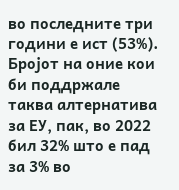во последните три години е ист (53%). Бројот на оние кои би поддржале таква алтернатива за ЕУ, пак, во 2022 бил 32% што е пад за 3% во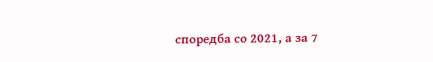споредба со 2021, а за 7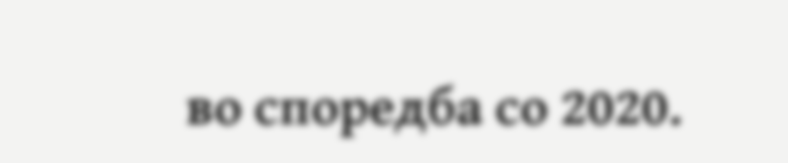во споредба со 2020.